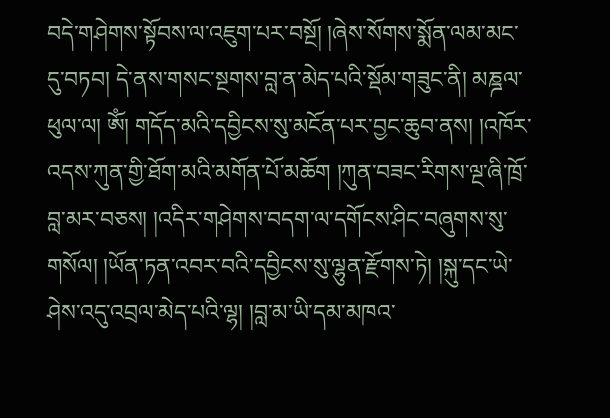བདེ་གཤེགས་སྟོབས་ལ་འཇུག་པར་བསྔོ། །ཞེས་སོགས་སྨོན་ལམ་མང་དུ་བཏབ། དེ་ནས་གསང་སྔགས་བླ་ན་མེད་པའི་སྡོམ་གཟུང་ནི། མཎྜལ་ཕུལ་ལ། ཨོཾ། གདོད་མའི་དབྱིངས་སུ་མངོན་པར་བྱང་ཆུབ་ནས། །འཁོར་འདས་ཀུན་གྱི་ཐོག་མའི་མགོན་པོ་མཆོག །ཀུན་བཟང་རིགས་ལྔ་ཞི་ཁྲོ་བླ་མར་བཅས། །འདིར་གཤེགས་བདག་ལ་དགོངས་ཤིང་བཞུགས་སུ་གསོལ། །ཡོན་ཏན་འབར་བའི་དབྱིངས་སུ་ལྷུན་རྫོགས་ཏེ། །སྐུ་དང་ཡེ་ཤེས་འདུ་འབྲལ་མེད་པའི་ལྷ། །བླ་མ་ཡི་དམ་མཁའ་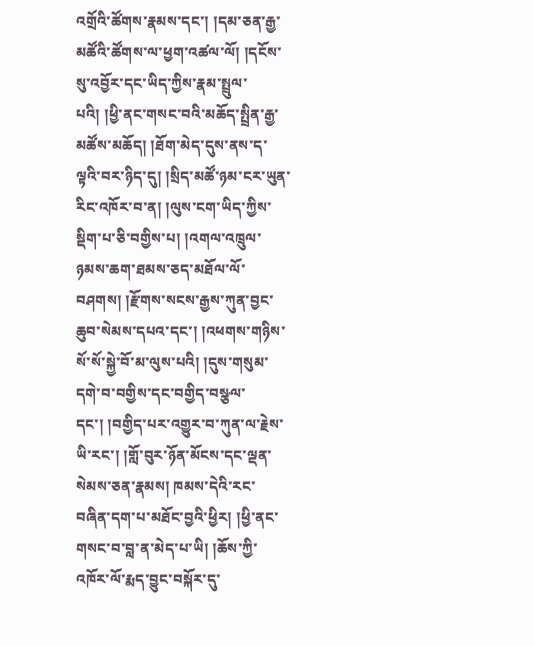འགྲོའི་ཚོགས་རྣམས་དང་། །དམ་ཅན་རྒྱ་མཚོའི་ཚོགས་ལ་ཕྱག་འཚལ་ལོ། །དངོས་སུ་འབྱོར་དང་ཡིད་ཀྱིས་རྣམ་སྤྲུལ་པའི། །ཕྱི་ནང་གསང་བའི་མཆོད་སྤྲིན་རྒྱ་མཚོས་མཆོད། །ཐོག་མེད་དུས་ནས་ད་ལྟའི་བར་ཉིད་དུ། །སྲིད་མཚོ་ཉམ་ངར་ཡུན་རིང་འཁོར་བ་ན། །ལུས་ངག་ཡིད་ཀྱིས་སྡིག་པ་ཅི་བགྱིས་པ། །འགལ་འཁྲུལ་ཉམས་ཆག་ཐམས་ཅད་མཐོལ་ལོ་བཤགས། །རྫོགས་སངས་རྒྱས་ཀུན་བྱང་ཆུབ་སེམས་དཔའ་དང་། །འཕགས་གཉིས་སོ་སོ་སྐྱེ་བོ་མ་ལུས་པའི། །དུས་གསུམ་དགེ་བ་བགྱིས་དང་བགྱིད་བསྩལ་དང་། །བགྱིད་པར་འགྱུར་བ་ཀུན་ལ་རྗེས་ཡི་རང་། །གློ་བུར་ཉོན་མོངས་དང་ལྡན་སེམས་ཅན་རྣམས། ཁམས་དེའི་རང་བཞིན་དག་པ་མཐོང་བྱའི་ཕྱིར། །ཕྱི་ནང་གསང་བ་བླ་ན་མེད་པ་ཡི། །ཆོས་ཀྱི་འཁོར་ལོ་རྨད་བྱུང་བསྐོར་དུ་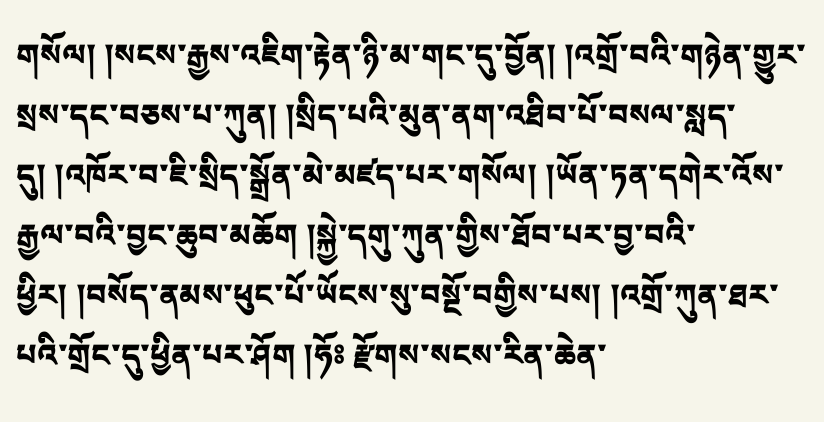གསོལ། །སངས་རྒྱས་འཇིག་རྟེན་ཉི་མ་གང་དུ་བྱོན། །འགྲོ་བའི་གཉེན་གྱུར་སྲས་དང་བཅས་པ་ཀུན། །སྲིད་པའི་མུན་ནག་འཐིབ་པོ་བསལ་སླད་དུ། །འཁོར་བ་ཇི་སྲིད་སྒྲོན་མེ་མཛད་པར་གསོལ། །ཡོན་ཏན་དགེར་འོས་རྒྱལ་བའི་བྱང་ཆུབ་མཆོག །སྐྱེ་དགུ་ཀུན་གྱིས་ཐོབ་པར་བྱ་བའི་ཕྱིར། །བསོད་ནམས་ཕུང་པོ་ཡོངས་སུ་བསྔོ་བགྱིས་པས། །འགྲོ་ཀུན་ཐར་པའི་གྲོང་དུ་ཕྱིན་པར་ཤོག །ཧོཿ རྫོགས་སངས་རིན་ཆེན་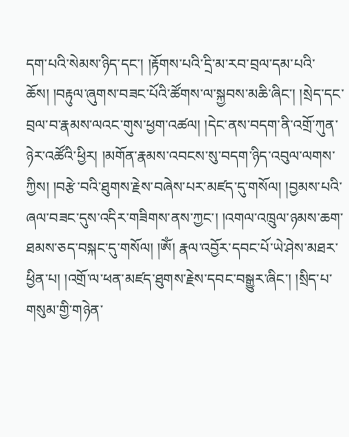དག་པའི་སེམས་ཉིད་དང་། །རྟོགས་པའི་དྲི་མ་རབ་བྲལ་དམ་པའི་ཆོས། །བརྟུལ་ཞུགས་བཟང་པོའི་ཚོགས་ལ་སྐྱབས་མཆི་ཞིང་། །སྲེད་དང་བྲལ་བ་རྣམས་ལའང་གུས་ཕྱག་འཚལ། །དེང་ནས་བདག་ནི་འགྲོ་ཀུན་ཉེར་འཚོའི་ཕྱིར། །མགོན་རྣམས་འབངས་སུ་བདག་ཉིད་འབུལ་ལགས་ཀྱིས། །བརྩེ་བའི་ཐུགས་རྗེས་བཞེས་པར་མཛད་དུ་གསོལ། །བྱམས་པའི་ཞལ་བཟང་དུས་འདིར་གཟིགས་ནས་ཀྱང་། །འགལ་འཁྲུལ་ཉམས་ཆག་ཐམས་ཅད་བསྐང་དུ་གསོལ། །ཨོཾ། རྣལ་འབྱོར་དབང་པོ་ཡེ་ཤེས་མཐར་ཕྱིན་པ། །འགྲོ་ལ་ཕན་མཛད་ཐུགས་རྗེས་དབང་བསྒྱུར་ཞིང་། །སྲིད་པ་གསུམ་གྱི་གཉེན་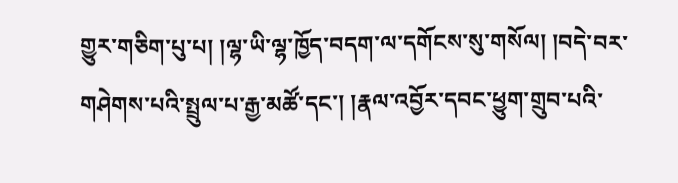གྱུར་གཅིག་པུ་པ། །ལྷ་ཡི་ལྷ་ཁྱོད་བདག་ལ་དགོངས་སུ་གསོལ། །བདེ་བར་གཤེགས་པའི་སྤྲུལ་པ་རྒྱ་མཚོ་དང་། །རྣལ་འབྱོར་དབང་ཕྱུག་གྲུབ་པའི་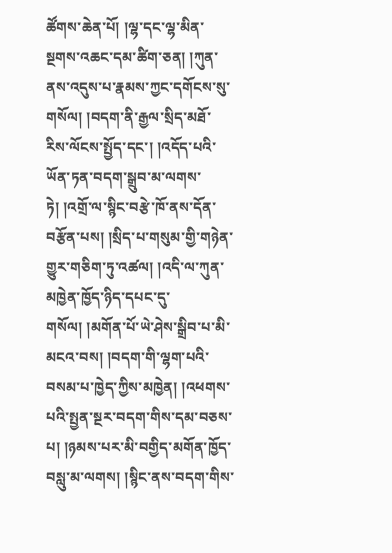ཚོགས་ཆེན་པོ། །ལྷ་དང་ལྷ་མིན་སྔགས་འཆང་དམ་ཚིག་ཅན། །ཀུན་ནས་འདུས་པ་རྣམས་ཀྱང་དགོངས་སུ་གསོལ། །བདག་ནི་རྒྱལ་སྲིད་མཐོ་རིས་ལོངས་སྤྱོད་དང་། །འདོད་པའི་ཡོན་ཏན་བདག་སྒྲུབ་མ་ལགས་ཏེ། །འགྲོ་ལ་སྙིང་བརྩེ་ཁོ་ནས་དོན་བརྩོན་པས། །སྲིད་པ་གསུམ་གྱི་གཉེན་གྱུར་གཅིག་ཏུ་འཚལ། །འདི་ལ་ཀུན་མཁྱེན་ཁྱོད་ཉིད་དཔང་དུ་གསོལ། །མགོན་པོ་ཡེ་ཤེས་སྒྲིབ་པ་མི་མངའ་བས། །བདག་གི་ལྷག་པའི་བསམ་པ་ཁྱེད་ཀྱིས་མཁྱེན། །འཕགས་པའི་སྤྱན་སྔར་བདག་གིས་དམ་བཅས་པ། །ཉམས་པར་མི་བགྱིད་མགོན་ཁྱོད་བསླུ་མ་ལགས། །སྙིང་ནས་བདག་གིས་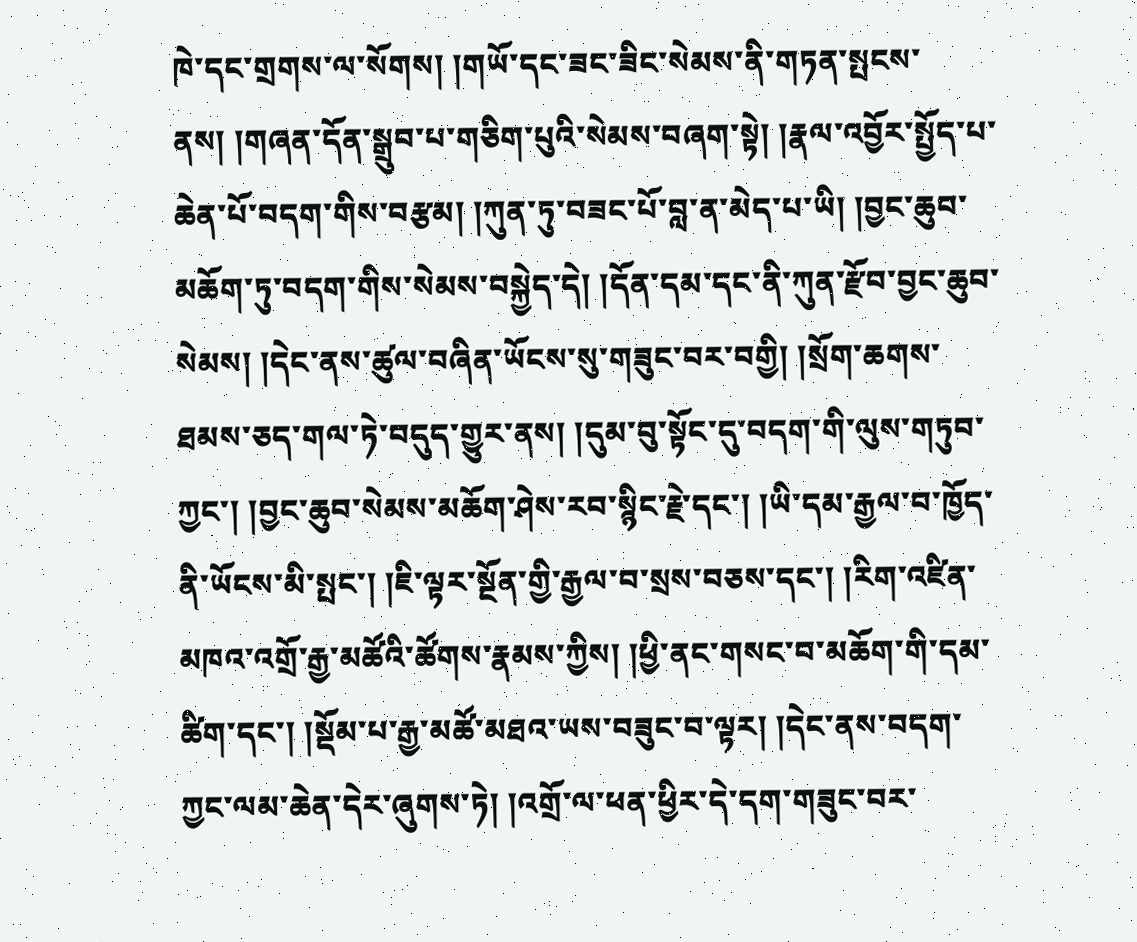ཁེ་དང་གྲགས་ལ་སོགས། །གཡོ་དང་ཟང་ཟིང་སེམས་ནི་གཏན་སྤངས་ནས། །གཞན་དོན་སྒྲུབ་པ་གཅིག་པུའི་སེམས་བཞག་སྟེ། །རྣལ་འབྱོར་སྤྱོད་པ་ཆེན་པོ་བདག་གིས་བརྩམ། །ཀུན་ཏུ་བཟང་པོ་བླ་ན་མེད་པ་ཡི། །བྱང་ཆུབ་མཆོག་ཏུ་བདག་གིས་སེམས་བསྐྱེད་དེ། །དོན་དམ་དང་ནི་ཀུན་རྫོབ་བྱང་ཆུབ་སེམས། །དེང་ནས་ཚུལ་བཞིན་ཡོངས་སུ་གཟུང་བར་བགྱི། །སྲོག་ཆགས་ཐམས་ཅད་གལ་ཏེ་བདུད་གྱུར་ནས། །དུམ་བུ་སྟོང་དུ་བདག་གི་ལུས་གཏུབ་ཀྱང་། །བྱང་ཆུབ་སེམས་མཆོག་ཤེས་རབ་སྙིང་རྗེ་དང་། །ཡི་དམ་རྒྱལ་བ་ཁྱོད་ནི་ཡོངས་མི་སྤང་། །ཇི་ལྟར་སྔོན་གྱི་རྒྱལ་བ་སྲས་བཅས་དང་། །རིག་འཛིན་མཁའ་འགྲོ་རྒྱ་མཚོའི་ཚོགས་རྣམས་ཀྱིས། །ཕྱི་ནང་གསང་བ་མཆོག་གི་དམ་ཚིག་དང་། །སྡོམ་པ་རྒྱ་མཚོ་མཐའ་ཡས་བཟུང་བ་ལྟར། །དེང་ནས་བདག་ཀྱང་ལམ་ཆེན་དེར་ཞུགས་ཏེ། །འགྲོ་ལ་ཕན་ཕྱིར་དེ་དག་གཟུང་བར་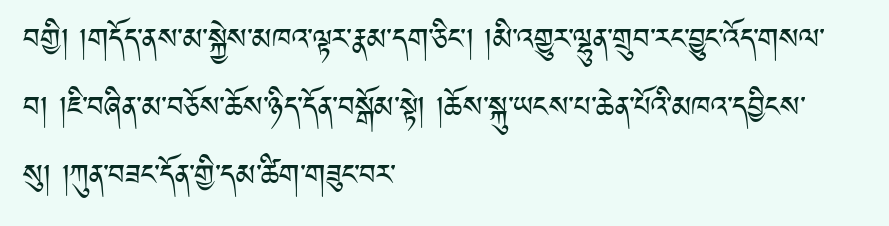བགྱི། །གདོད་ནས་མ་སྐྱེས་མཁའ་ལྟར་རྣམ་དག་ཅིང་། །མི་འགྱུར་ལྷུན་གྲུབ་རང་བྱུང་འོད་གསལ་བ། །ཇི་བཞིན་མ་བཅོས་ཆོས་ཉིད་དོན་བསྒོམ་སྟེ། །ཆོས་སྐུ་ཡངས་པ་ཆེན་པོའི་མཁའ་དབྱིངས་སུ། །ཀུན་བཟང་དོན་གྱི་དམ་ཚིག་གཟུང་བར་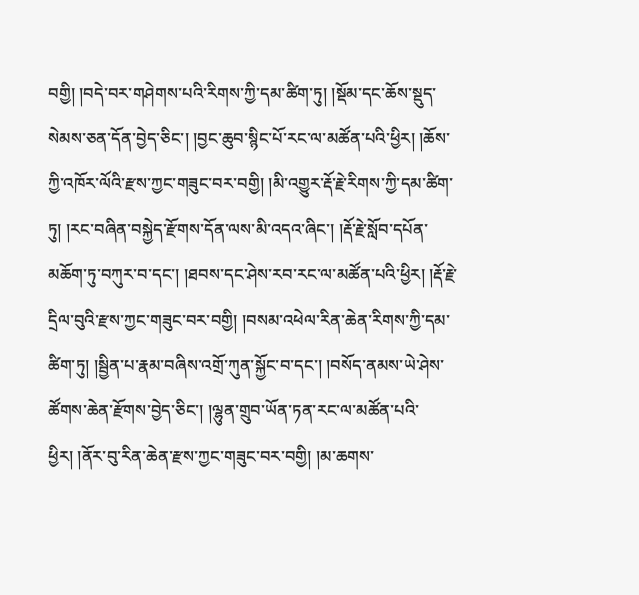བགྱི། །བདེ་བར་གཤེགས་པའི་རིགས་ཀྱི་དམ་ཚིག་ཏུ། །སྡོམ་དང་ཆོས་སྡུད་སེམས་ཅན་དོན་བྱེད་ཅིང་། །བྱང་ཆུབ་སྙིང་པོ་རང་ལ་མཚོན་པའི་ཕྱིར། །ཆོས་ཀྱི་འཁོར་ལོའི་རྫས་ཀྱང་གཟུང་བར་བགྱི། །མི་འགྱུར་རྡོ་རྗེ་རིགས་ཀྱི་དམ་ཚིག་ཏུ། །རང་བཞིན་བསྐྱེད་རྫོགས་དོན་ལས་མི་འདའ་ཞིང་། །རྡོ་རྗེ་སློབ་དཔོན་མཆོག་ཏུ་བཀུར་བ་དང་། །ཐབས་དང་ཤེས་རབ་རང་ལ་མཚོན་པའི་ཕྱིར། །རྡོ་རྗེ་དྲིལ་བུའི་རྫས་ཀྱང་གཟུང་བར་བགྱི། །བསམ་འཕེལ་རིན་ཆེན་རིགས་ཀྱི་དམ་ཚིག་ཏུ། །སྦྱིན་པ་རྣམ་བཞིས་འགྲོ་ཀུན་སྐྱོང་བ་དང་། །བསོད་ནམས་ཡེ་ཤེས་ཚོགས་ཆེན་རྫོགས་བྱེད་ཅིང་། །ལྷུན་གྲུབ་ཡོན་ཏན་རང་ལ་མཚོན་པའི་ཕྱིར། །ནོར་བུ་རིན་ཆེན་རྫས་ཀྱང་གཟུང་བར་བགྱི། །མ་ཆགས་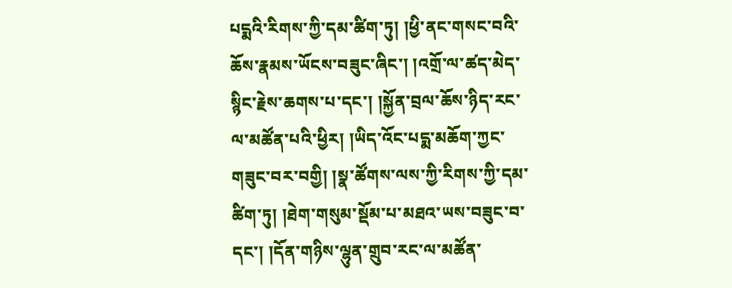པདྨའི་རིགས་ཀྱི་དམ་ཚིག་ཏུ། །ཕྱི་ནང་གསང་བའི་ཆོས་རྣམས་ཡོངས་བཟུང་ཞིང་། །འགྲོ་ལ་ཚད་མེད་སྙིང་རྗེས་ཆགས་པ་དང་། །སྐྱོན་བྲལ་ཆོས་ཉིད་རང་ལ་མཚོན་པའི་ཕྱིར། །ཡིད་འོང་པདྨ་མཆོག་ཀྱང་གཟུང་བར་བགྱི། །སྣ་ཚོགས་ལས་ཀྱི་རིགས་ཀྱི་དམ་ཚིག་ཏུ། །ཐེག་གསུམ་སྡོམ་པ་མཐའ་ཡས་བཟུང་བ་དང་། །དོན་གཉིས་ལྷུན་གྲུབ་རང་ལ་མཚོན་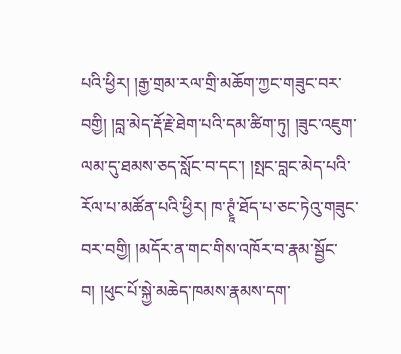པའི་ཕྱིར། །རྒྱ་གྲམ་རལ་གྲི་མཆོག་ཀྱང་གཟུང་བར་བགྱི། །བླ་མེད་རྡོ་རྗེ་ཐེག་པའི་དམ་ཚིག་ཏུ། །ཟུང་འཇུག་ལམ་དུ་ཐམས་ཅད་སློང་བ་དང་། །སྤང་བླང་མེད་པའི་རོལ་པ་མཚོན་པའི་ཕྱིར། ཁ་ཊྭཱཾ་ཐོད་པ་ཅང་ཏེའུ་གཟུང་བར་བགྱི། །མདོར་ན་གང་གིས་འཁོར་བ་རྣམ་སྦྱོང་བ། །ཕུང་པོ་སྐྱེ་མཆེད་ཁམས་རྣམས་དག་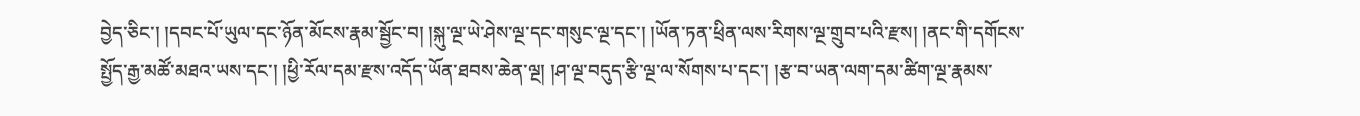བྱེད་ཅིང་། །དབང་པོ་ཡུལ་དང་ཉོན་མོངས་རྣམ་སྦྱོང་བ། །སྐུ་ལྔ་ཡེ་ཤེས་ལྔ་དང་གསུང་ལྔ་དང་། །ཡོན་ཏན་ཕྲིན་ལས་རིགས་ལྔ་གྲུབ་པའི་རྫས། །ནང་གི་དགོངས་སྤྱོད་རྒྱ་མཚོ་མཐའ་ཡས་དང་། །ཕྱི་རོལ་དམ་རྫས་འདོད་ཡོན་ཐབས་ཆེན་ལྔ། །ཤ་ལྔ་བདུད་རྩི་ལྔ་ལ་སོགས་པ་དང་། །རྩ་བ་ཡན་ལག་དམ་ཚིག་ལྔ་རྣམས་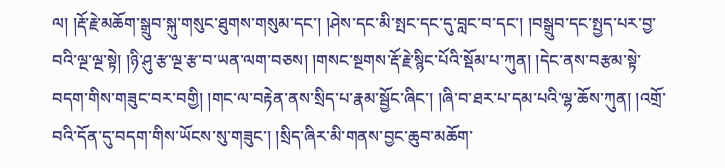ལ། །རྡོ་རྗེ་མཆོག་སྒྲུབ་སྐུ་གསུང་ཐུགས་གསུམ་དང་། །ཤེས་དང་མི་སྤང་དང་དུ་བླང་བ་དང་། །བསྒྲུབ་དང་སྤྱད་པར་བྱ་བའི་ལྔ་ལྔ་སྟེ། །ཉི་ཤུ་རྩ་ལྔ་རྩ་བ་ཡན་ལག་བཅས། །གསང་སྔགས་རྡོ་རྗེ་སྙིང་པོའི་སྡོམ་པ་ཀུན། །དེང་ནས་བརྩམ་སྟེ་བདག་གིས་གཟུང་བར་བགྱི། །གང་ལ་བརྟེན་ནས་སྲིད་པ་རྣམ་སྦྱོང་ཞིང་། །ཞི་བ་ཐར་པ་དམ་པའི་ལྷ་ཆོས་ཀུན། །འགྲོ་བའི་དོན་དུ་བདག་གིས་ཡོངས་སུ་གཟུང་། །སྲིད་ཞིར་མི་གནས་བྱང་ཆུབ་མཆོག་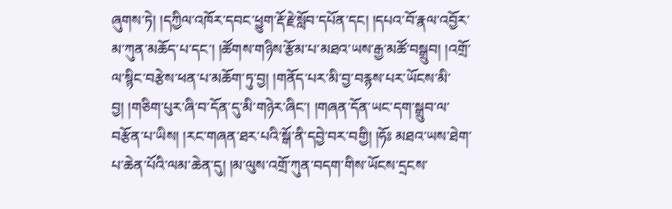ཞུགས་ཏེ། །དཀྱིལ་འཁོར་དབང་ཕྱུག་རྡོ་རྗེ་སློབ་དཔོན་དང། །དཔའ་བོ་རྣལ་འབྱོར་མ་ཀུན་མཆོད་པ་དང་། །ཚོགས་གཉིས་རྩོམ་པ་མཐའ་ཡས་རྒྱ་མཚོ་བསྒྲུབ། །འགྲོ་ལ་སྙིང་བརྩེས་ཕན་པ་མཆོག་ཏུ་བྱ། །གནོད་པར་མི་བྱ་བརྙས་པར་ཡོངས་མི་བྱ། །གཅིག་པུར་ཞི་བ་དོན་དུ་མི་གཉེར་ཞིང་། །གཞན་དོན་ཡང་དག་སྒྲུབ་ལ་བརྩོན་པ་ཡིས། །རང་གཞན་ཐར་པའི་སྒོ་ནི་དབྱེ་བར་བགྱི། །ཧོཿ མཐའ་ཡས་ཐེག་པ་ཆེན་པོའི་ལམ་ཆེན་དུ། །མ་ལུས་འགྲོ་ཀུན་བདག་གིས་ཡོངས་དྲངས་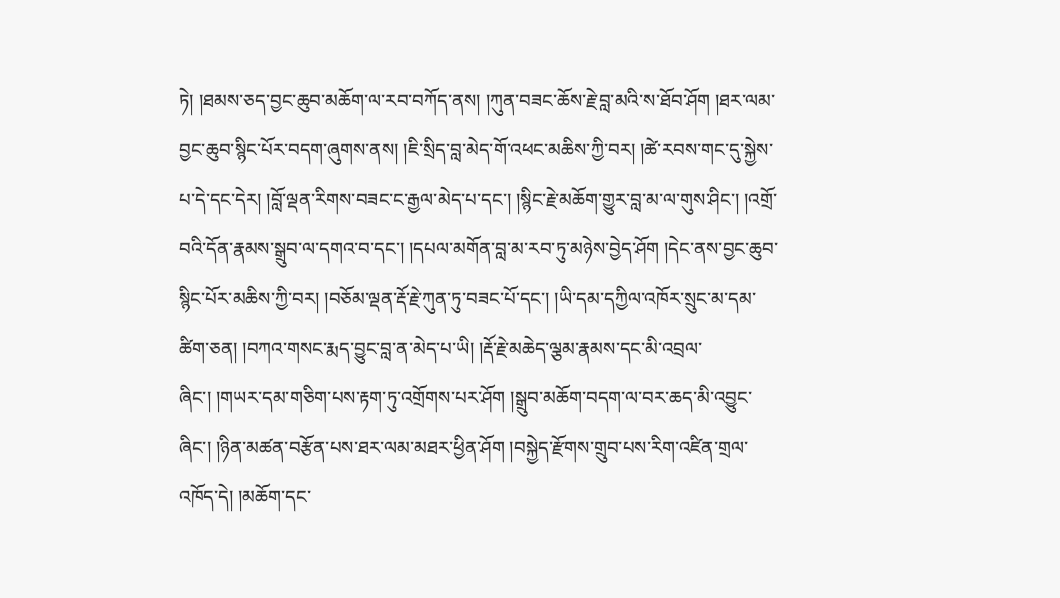ཏེ། །ཐམས་ཅད་བྱང་ཆུབ་མཆོག་ལ་རབ་བཀོད་ནས། །ཀུན་བཟང་ཆོས་རྗེ་བླ་མའི་ས་ཐོབ་ཤོག །ཐར་ལམ་བྱང་ཆུབ་སྙིང་པོར་བདག་ཞུགས་ནས། །ཇི་སྲིད་བླ་མེད་གོ་འཕང་མཆིས་ཀྱི་བར། །ཚེ་རབས་གང་དུ་སྐྱེས་པ་དེ་དང་དེར། །བློ་ལྡན་རིགས་བཟང་ང་རྒྱལ་མེད་པ་དང་། །སྙིང་རྗེ་མཆོག་གྱུར་བླ་མ་ལ་གུས་ཤིང་། །འགྲོ་བའི་དོན་རྣམས་སྒྲུབ་ལ་དགའ་བ་དང་། །དཔལ་མགོན་བླ་མ་རབ་ཏུ་མཉེས་བྱེད་ཤོག །དེང་ནས་བྱང་ཆུབ་སྙིང་པོར་མཆིས་ཀྱི་བར། །བཅོམ་ལྡན་རྡོ་རྗེ་ཀུན་ཏུ་བཟང་པོ་དང་། །ཡི་དམ་དཀྱིལ་འཁོར་སྲུང་མ་དམ་ཚིག་ཅན། །བཀའ་གསང་རྨད་བྱུང་བླ་ན་མེད་པ་ཡི། །རྡོ་རྗེ་མཆེད་ལྕམ་རྣམས་དང་མི་འབྲལ་ཞིང་། །གཡར་དམ་གཅིག་པས་རྟག་ཏུ་འགྲོགས་པར་ཤོག །སྒྲུབ་མཆོག་བདག་ལ་བར་ཆད་མི་འབྱུང་ཞིང་། །ཉིན་མཚན་བརྩོན་པས་ཐར་ལམ་མཐར་ཕྱིན་ཤོག །བསྐྱེད་རྫོགས་གྲུབ་པས་རིག་འཛིན་གྲལ་འཁོད་དེ། །མཆོག་དང་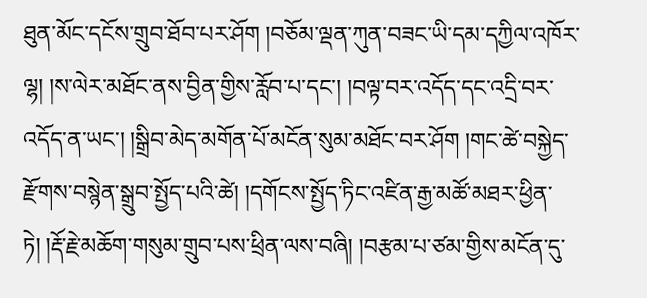ཐུན་མོང་དངོས་གྲུབ་ཐོབ་པར་ཤོག །བཅོམ་ལྡན་ཀུན་བཟང་ཡི་དམ་དཀྱིལ་འཁོར་ལྷ། །ས་ལེར་མཐོང་ནས་བྱིན་གྱིས་རློབ་པ་དང་། །བལྟ་བར་འདོད་དང་འདྲི་བར་འདོད་ན་ཡང་། །སྒྲིབ་མེད་མགོན་པོ་མངོན་སུམ་མཐོང་བར་ཤོག །གང་ཚེ་བསྐྱེད་རྫོགས་བསྙེན་སྒྲུབ་སྤྱོད་པའི་ཚེ། །དགོངས་སྤྱོད་ཏིང་འཛིན་རྒྱ་མཚོ་མཐར་ཕྱིན་ཏེ། །རྡོ་རྗེ་མཆོག་གསུམ་གྲུབ་པས་ཕྲིན་ལས་བཞི། །བརྩམ་པ་ཙམ་གྱིས་མངོན་དུ་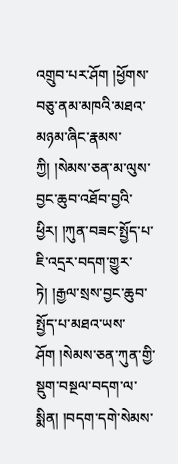འགྲུབ་པར་ཤོག །ཕྱོགས་བཅུ་ནམ་མཁའི་མཐའ་མཉམ་ཞིང་རྣམས་ཀྱི། །སེམས་ཅན་མ་ལུས་བྱང་ཆུབ་འཐོབ་བྱའི་ཕྱིར། །ཀུན་བཟང་སྤྱོད་པ་ཇི་འདྲར་བདག་གྱུར་ཏེ། །རྒྱལ་སྲས་བྱང་ཆུབ་སྤྱོད་པ་མཐའ་ཡས་ཤོག །སེམས་ཅན་ཀུན་གྱི་སྡུག་བསྔལ་བདག་ལ་སྨིན། །བདག་དགེ་སེམས་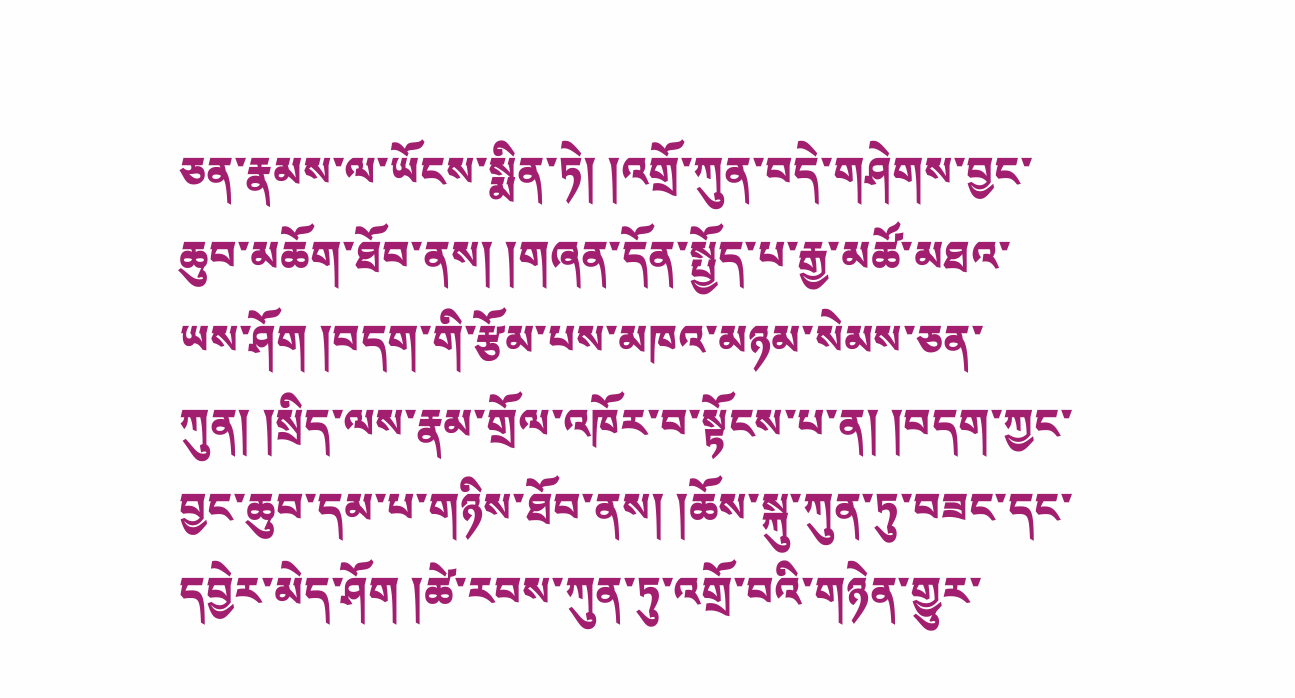ཅན་རྣམས་ལ་ཡོངས་སྨིན་ཏེ། །འགྲོ་ཀུན་བདེ་གཤེགས་བྱང་ཆུབ་མཆོག་ཐོབ་ནས། །གཞན་དོན་སྤྱོད་པ་རྒྱ་མཚོ་མཐའ་ཡས་ཤོག །བདག་གི་རྩོམ་པས་མཁའ་མཉམ་སེམས་ཅན་ཀུན། །སྲིད་ལས་རྣམ་གྲོལ་འཁོར་བ་སྟོངས་པ་ན། །བདག་ཀྱང་བྱང་ཆུབ་དམ་པ་གཉིས་ཐོབ་ནས། །ཆོས་སྐུ་ཀུན་ཏུ་བཟང་དང་དབྱེར་མེད་ཤོག །ཚེ་རབས་ཀུན་ཏུ་འགྲོ་བའི་གཉེན་གྱུར་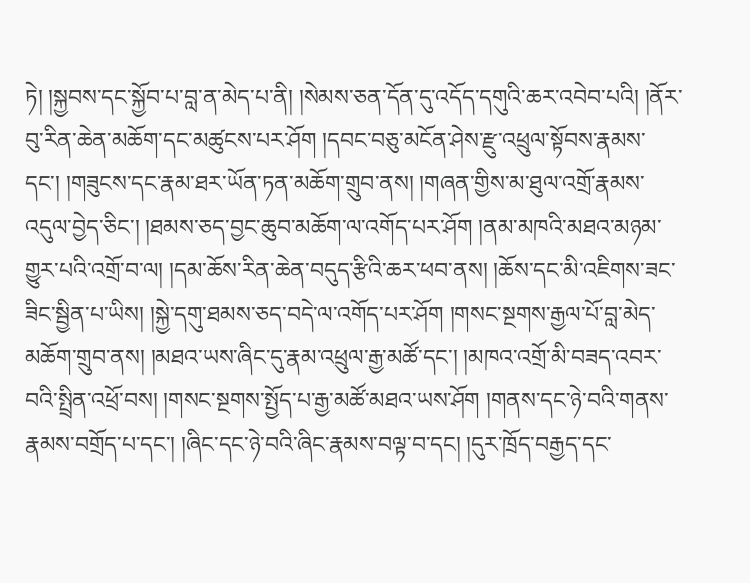ཏེ། །སྐྱབས་དང་སྐྱོབ་པ་བླ་ན་མེད་པ་ནི། །སེམས་ཅན་དོན་དུ་འདོད་དགུའི་ཆར་འབེབ་པའི། །ནོར་བུ་རིན་ཆེན་མཆོག་དང་མཚུངས་པར་ཤོག །དབང་བཅུ་མངོན་ཤེས་རྫུ་འཕྲུལ་སྟོབས་རྣམས་དང་། །གཟུངས་དང་རྣམ་ཐར་ཡོན་ཏན་མཆོག་གྲུབ་ནས། །གཞན་གྱིས་མ་ཐུལ་འགྲོ་རྣམས་འདུལ་བྱེད་ཅིང་། །ཐམས་ཅད་བྱང་ཆུབ་མཆོག་ལ་འགོད་པར་ཤོག །ནམ་མཁའི་མཐའ་མཉམ་གྱུར་པའི་འགྲོ་བ་ལ། །དམ་ཆོས་རིན་ཆེན་བདུད་རྩིའི་ཆར་ཕབ་ནས། །ཆོས་དང་མི་འཇིགས་ཟང་ཟིང་སྦྱིན་པ་ཡིས། །སྐྱེ་དགུ་ཐམས་ཅད་བདེ་ལ་འགོད་པར་ཤོག །གསང་སྔགས་རྒྱལ་པོ་བླ་མེད་མཆོག་གྲུབ་ནས། །མཐའ་ཡས་ཞིང་དུ་རྣམ་འཕྲུལ་རྒྱ་མཚོ་དང་། །མཁའ་འགྲོ་མི་བཟད་འབར་བའི་སྤྲིན་འཕྲོ་བས། །གསང་སྔགས་སྤྱོད་པ་རྒྱ་མཚོ་མཐའ་ཡས་ཤོག །གནས་དང་ཉེ་བའི་གནས་རྣམས་བགྲོད་པ་དང་། །ཞིང་དང་ཉེ་བའི་ཞིང་རྣམས་བལྟ་བ་དང། །དུར་ཁྲོད་བརྒྱད་དང་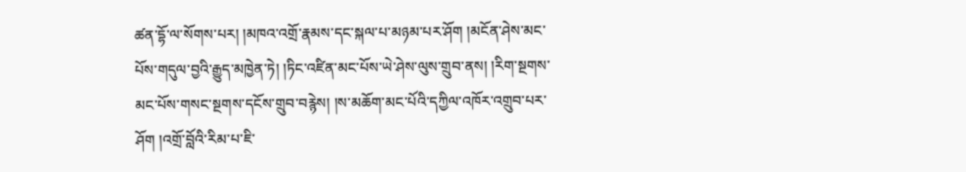ཚན་དྷོ་ལ་སོགས་པར། །མཁའ་འགྲོ་རྣམས་དང་སྐལ་པ་མཉམ་པར་ཤོག །མངོན་ཤེས་མང་པོས་གདུལ་བྱའི་རྒྱུད་མཁྱེན་ཏེ། །ཏིང་འཛིན་མང་པོས་ཡེ་ཤེས་ལུས་གྲུབ་ནས། །རིག་སྔགས་མང་པོས་གསང་སྔགས་དངོས་གྲུབ་བརྙེས། །ས་མཆོག་མང་པོའི་དཀྱིལ་འཁོར་འགྲུབ་པར་ཤོག །འགྲོ་བློའི་རིམ་པ་ཇི་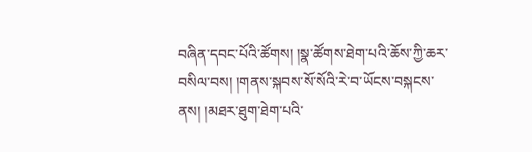བཞིན་དབང་པོའི་ཚོགས། །སྣ་ཚོགས་ཐེག་པའི་ཆོས་ཀྱི་ཆར་བསིལ་བས། །གནས་སྐབས་སོ་སོའི་རེ་བ་ཡོངས་བསྐངས་ནས། །མཐར་ཐུག་ཐེག་པའི་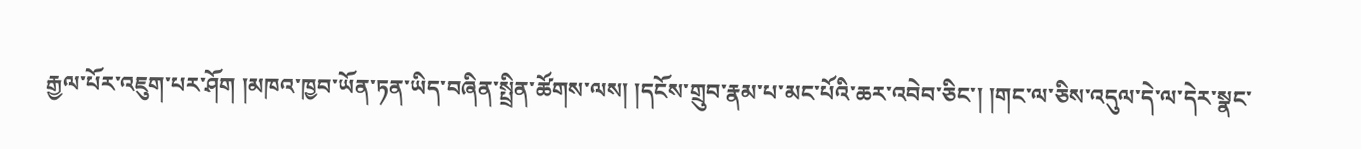རྒྱལ་པོར་འཇུག་པར་ཤོག །མཁའ་ཁྱབ་ཡོན་ཏན་ཡིད་བཞིན་སྤྲིན་ཚོགས་ལས། །དངོས་གྲུབ་རྣམ་པ་མང་པོའི་ཆར་འབེབ་ཅིང་། །གང་ལ་ཅིས་འདུལ་དེ་ལ་དེར་སྣང་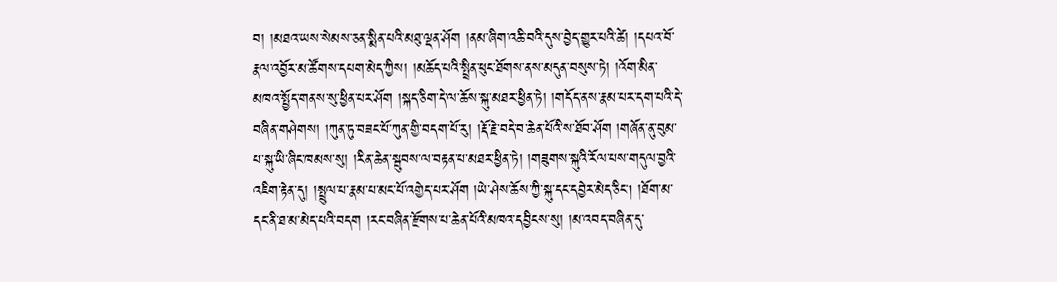བ། །མཐའ་ཡས་སེམས་ཅན་སྨིན་པའི་མཐུ་ལྡན་ཤོག །ནམ་ཞིག་འཆི་བའི་དུས་བྱེད་གྱུར་པའི་ཚེ། །དཔའ་བོ་རྣལ་འབྱོར་མ་ཚོགས་དཔག་མེད་ཀྱིས། །མཆོད་པའི་སྤྲིན་ཕུང་ཐོགས་ནས་མདུན་བསུས་ཏེ། །འོག་མིན་མཁའ་སྤྱོད་གནས་སུ་ཕྱིན་པར་ཤོག །སྐད་ཅིག་དེ་ལ་ཆོས་སྐུ་མཐར་ཕྱིན་ཏེ། །གདོད་ནས་རྣམ་པར་དག་པའི་དེ་བཞིན་གཤེགས། །ཀུན་ཏུ་བཟང་པོ་ཀུན་གྱི་བདག་པོ་རུ། །རྡོ་རྗེ་བདེ་བ་ཆེན་པོའི་ས་ཐོབ་ཤོག །གཞོན་ནུ་བུམ་པ་སྐུ་ཡི་ཞིང་ཁམས་སུ། །རིན་ཆེན་སྦུབས་ལ་བརྟན་པ་མཐར་ཕྱིན་ཏེ། །གཟུགས་སྐུའི་རོལ་པས་གདུལ་བྱའི་འཇིག་རྟེན་དུ། །སྤྲུལ་པ་རྣམ་པ་མང་པོ་འགྱེད་པར་ཤོག །ཡེ་ཤེས་ཆོས་ཀྱི་སྐུ་དང་དབྱེར་མེད་ཅིང། །ཐོག་མ་དང་ནི་ཐ་མ་མེད་པའི་བདག །རང་བཞིན་རྫོགས་པ་ཆེན་པོའི་མཁའ་དབྱིངས་སུ། །མ་འབད་བཞིན་དུ་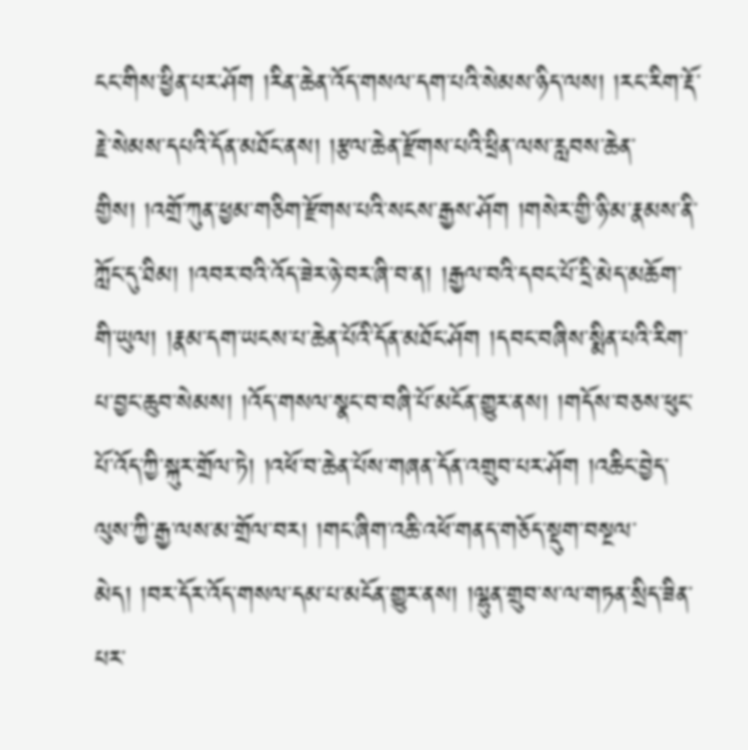ངང་གིས་ཕྱིན་པར་ཤོག །རིན་ཆེན་འོད་གསལ་དག་པའི་སེམས་ཉིད་ལས། །རང་རིག་རྡོ་རྗེ་སེམས་དཔའི་དོན་མཐོང་ནས། །རྩལ་ཆེན་རྫོགས་པའི་ཕྲིན་ལས་རླབས་ཆེན་གྱིས། །འགྲོ་ཀུན་ཕྱམ་གཅིག་རྫོགས་པའི་སངས་རྒྱས་ཤོག །གསེར་གྱི་ཉི་མ་རྣམས་ནི་ཀློང་དུ་ཐིམ། །འབར་བའི་འོད་ཟེར་ཉེ་བར་ཞི་བ་ན། །རྒྱལ་བའི་དབང་པོ་དྲི་མེད་མཆོག་གི་ཡུལ། །རྣམ་དག་ཡངས་པ་ཆེན་པོའི་དོན་མཐོང་ཤོག །དབང་བཞིས་སྨིན་པའི་རིག་པ་བྱང་ཆུབ་སེམས། །འོད་གསལ་སྣང་བ་བཞི་པོ་མངོན་གྱུར་ནས། །གདོས་བཅས་ཕུང་པོ་འོད་ཀྱི་སྐུར་གྲོལ་ཏེ། །འཕོ་བ་ཆེན་པོས་གཞན་དོན་འགྲུབ་པར་ཤོག །འཆིང་བྱེད་ལུས་ཀྱི་རྒྱ་ལས་མ་གྲོལ་བར། །གང་ཞིག་འཆི་འཕོ་གནད་གཅོད་སྡུག་བསྔལ་མེད། །བར་དོར་འོད་གསལ་དམ་པ་མངོན་གྱུར་ནས། །ལྷུན་གྲུབ་ས་ལ་གཏན་སྲིད་ཟིན་པར་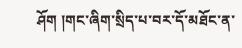ཤོག །གང་ཞིག་སྲིད་པ་བར་དོ་མཐོང་ན་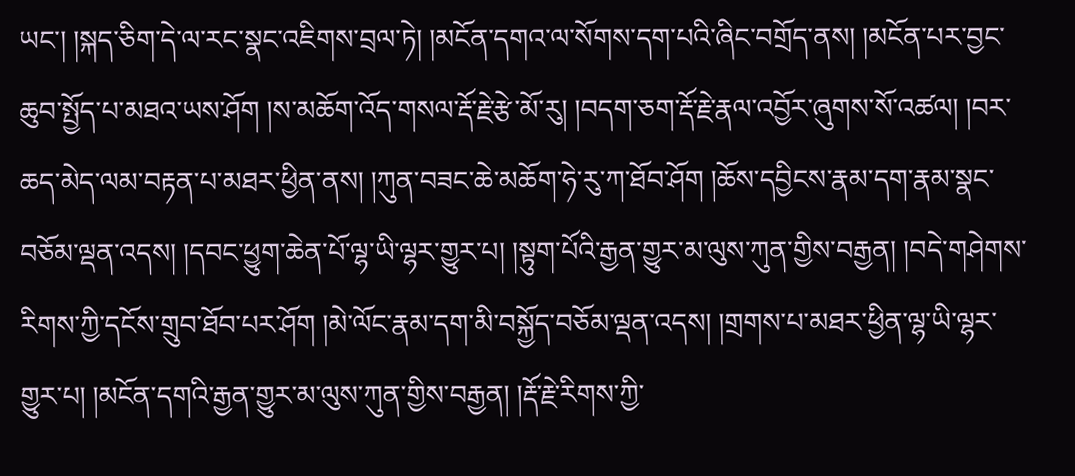ཡང་། །སྐད་ཅིག་དེ་ལ་རང་སྣང་འཇིགས་བྲལ་ཏེ། །མངོན་དགའ་ལ་སོགས་དག་པའི་ཞིང་བགྲོད་ནས། །མངོན་པར་བྱང་ཆུབ་སྤྱོད་པ་མཐའ་ཡས་ཤོག །ས་མཆོག་འོད་གསལ་རྡོ་རྗེ་རྩེ་མོ་རུ། །བདག་ཅག་རྡོ་རྗེ་རྣལ་འབྱོར་ཞུགས་སོ་འཚལ། །བར་ཆད་མེད་ལམ་བརྟན་པ་མཐར་ཕྱིན་ནས། །ཀུན་བཟང་ཆེ་མཆོག་ཧེ་རུ་ཀ་ཐོབ་ཤོག །ཆོས་དབྱིངས་རྣམ་དག་རྣམ་སྣང་བཅོམ་ལྡན་འདས། །དབང་ཕྱུག་ཆེན་པོ་ལྷ་ཡི་ལྷར་གྱུར་པ། །སྟུག་པོའི་རྒྱན་གྱུར་མ་ལུས་ཀུན་གྱིས་བརྒྱན། །བདེ་གཤེགས་རིགས་ཀྱི་དངོས་གྲུབ་ཐོབ་པར་ཤོག །མེ་ལོང་རྣམ་དག་མི་བསྐྱོད་བཅོམ་ལྡན་འདས། །གྲགས་པ་མཐར་ཕྱིན་ལྷ་ཡི་ལྷར་གྱུར་པ། །མངོན་དགའི་རྒྱན་གྱུར་མ་ལུས་ཀུན་གྱིས་བརྒྱན། །རྡོ་རྗེ་རིགས་ཀྱི་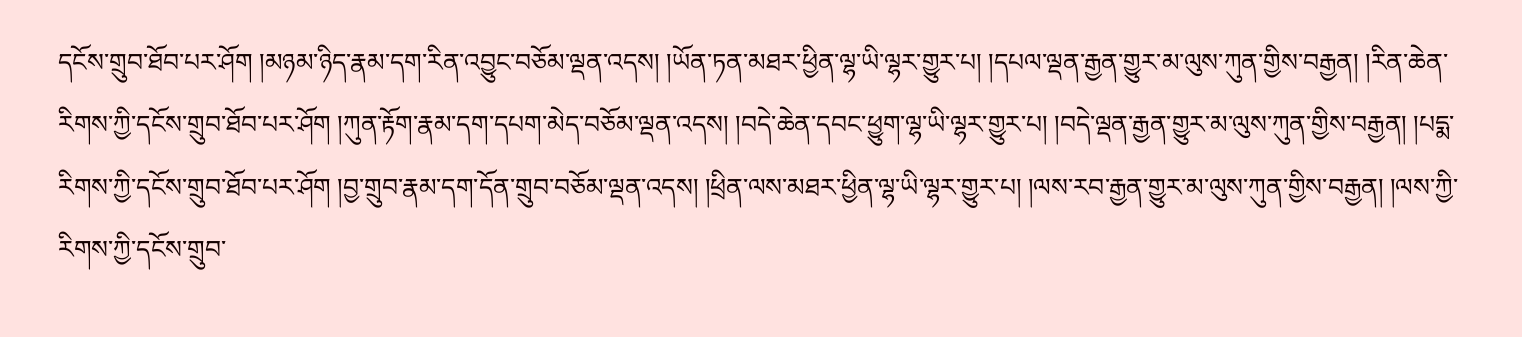དངོས་གྲུབ་ཐོབ་པར་ཤོག །མཉམ་ཉིད་རྣམ་དག་རིན་འབྱུང་བཅོམ་ལྡན་འདས། །ཡོན་ཏན་མཐར་ཕྱིན་ལྷ་ཡི་ལྷར་གྱུར་པ། །དཔལ་ལྡན་རྒྱན་གྱུར་མ་ལུས་ཀུན་གྱིས་བརྒྱན། །རིན་ཆེན་རིགས་ཀྱི་དངོས་གྲུབ་ཐོབ་པར་ཤོག །ཀུན་རྟོག་རྣམ་དག་དཔག་མེད་བཅོམ་ལྡན་འདས། །བདེ་ཆེན་དབང་ཕྱུག་ལྷ་ཡི་ལྷར་གྱུར་པ། །བདེ་ལྡན་རྒྱན་གྱུར་མ་ལུས་ཀུན་གྱིས་བརྒྱན། །པདྨ་རིགས་ཀྱི་དངོས་གྲུབ་ཐོབ་པར་ཤོག །བྱ་གྲུབ་རྣམ་དག་དོན་གྲུབ་བཅོམ་ལྡན་འདས། །ཕྲིན་ལས་མཐར་ཕྱིན་ལྷ་ཡི་ལྷར་གྱུར་པ། །ལས་རབ་རྒྱན་གྱུར་མ་ལུས་ཀུན་གྱིས་བརྒྱན། །ལས་ཀྱི་རིགས་ཀྱི་དངོས་གྲུབ་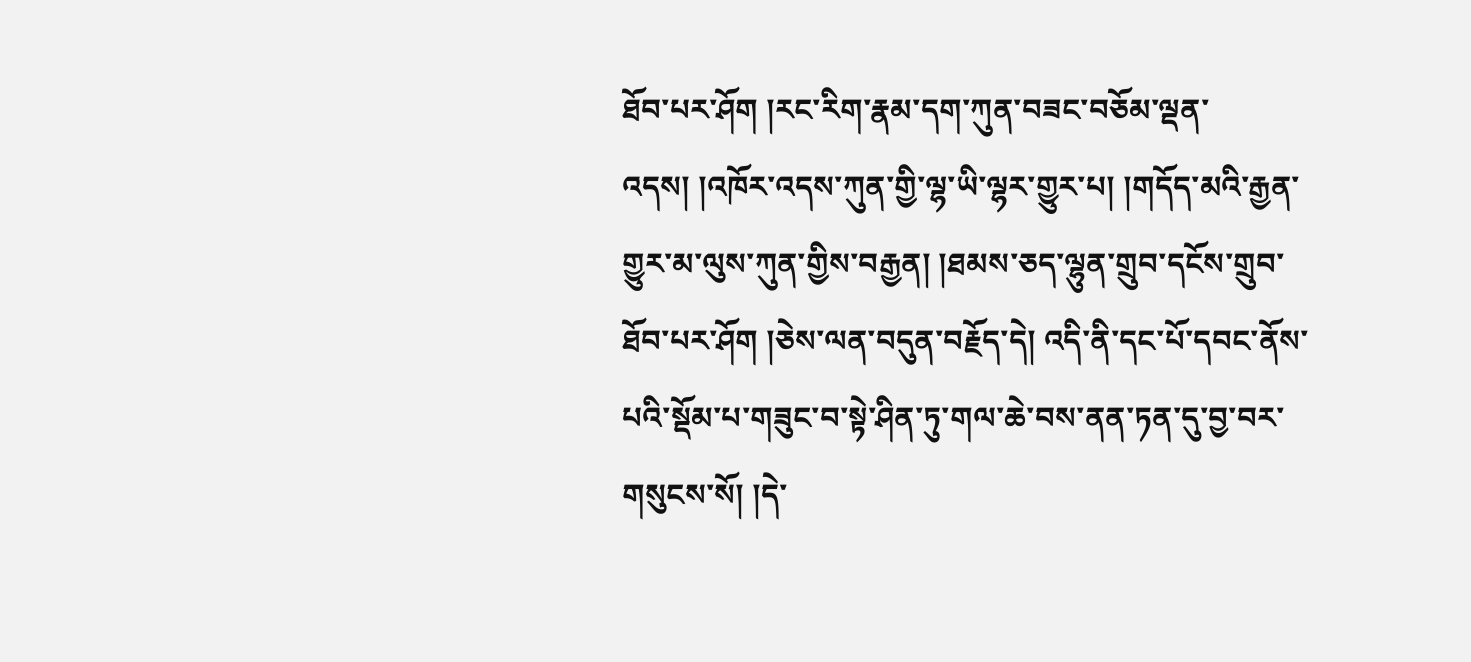ཐོབ་པར་ཤོག །རང་རིག་རྣམ་དག་ཀུན་བཟང་བཅོམ་ལྡན་འདས། །འཁོར་འདས་ཀུན་གྱི་ལྷ་ཡི་ལྷར་གྱུར་པ། །གདོད་མའི་རྒྱན་གྱུར་མ་ལུས་ཀུན་གྱིས་བརྒྱན། །ཐམས་ཅད་ལྷུན་གྲུབ་དངོས་གྲུབ་ཐོབ་པར་ཤོག །ཅེས་ལན་བདུན་བརྗོད་དེ། འདི་ནི་དང་པོ་དབང་ནོས་པའི་སྡོམ་པ་གཟུང་བ་སྟེ་ཤིན་ཏུ་གལ་ཆེ་བས་ནན་ཏན་དུ་བྱ་བར་གསུངས་སོ། །དེ་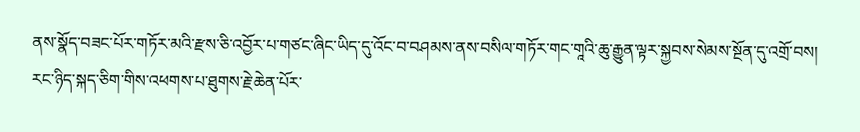ནས་སྣོད་བཟང་པོར་གཏོར་མའི་རྫས་ཅི་འབྱོར་པ་གཙང་ཞིང་ཡིད་དུ་འོང་བ་བཤམས་ནས་བསིལ་གཏོར་གང་གཱའི་ཆུ་རྒྱུན་ལྟར་སྐྱབས་སེམས་སྔོན་དུ་འགྲོ་བས། རང་ཉིད་སྐད་ཅིག་གིས་འཕགས་པ་ཐུགས་རྗེ་ཆེན་པོར་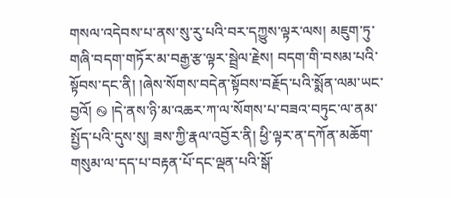གསལ་འདེབས་པ་ནས་སུ་རུ་པའི་བར་དཀྱུས་ལྟར་ལས། མཇུག་ཏུ་གཞི་བདག་གཏོར་མ་བརྒྱ་རྩ་ལྟར་སྦྲེལ་རྗེས། བདག་གི་བསམ་པའི་སྟོབས་དང་ནི། །ཞེས་སོགས་བདེན་སྟོབས་བརྗོད་པའི་སྨོན་ལམ་ཡང་བྱའོ། ࿊ །དེ་ནས་ཉི་མ་འཆར་ཀ་ལ་སོགས་པ་བཟའ་བཏུང་ལ་ནམ་སྤྱོད་པའི་དུས་སུ། ཟས་ཀྱི་རྣལ་འབྱོར་ནི། ཕྱི་ལྟར་ན་དཀོན་མཆོག་གསུམ་ལ་དད་པ་བརྟན་པོ་དང་ལྡན་པའི་སྒོ་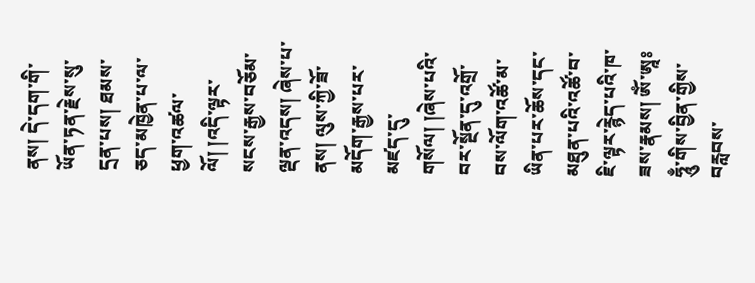ནས། དེ་དག་གི་ཡོན་ཏན་རྗེས་སུ་དྲན་པས། ཐམས་ཅད་མཁྱེན་པ་ལ་ཕྱག་འཚལ་ལོ། །འདི་ལྟར་སངས་རྒྱས་བཅོམ་ལྡན་འདས། ཞེས་པ་ནས། ལུས་ཀྱི་ཟོ་མདོག་རྒྱས་པར་མཛད་དུ་གསོལ། །ཞེས་པའི་བར་སྔོན་དུ་འགྲོ་བས་ལོག་འཚོ་མ་ཡིན་པར་ཆོས་དང་མཐུན་པའི་འཚོ་བ་ཇི་ལྟར་རྙེད་པའི་ཁ་ཟས་རྣམས། ཨོཾ་ཨཱཿཧཱུྃ་གིས་བྱིན་གྱིས་བརླབས་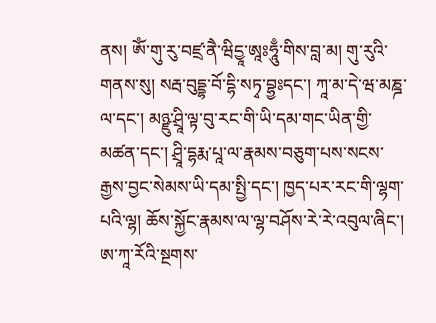ནས། ཨོཾ་གུ་རུ་བཛྲ་ནཻ་ཝིདྱཱ་ཨཱཿཧཱུྃ་གིས་བླ་མ། གུ་རུའི་གནས་སུ། སརྦ་བུདྡྷ་བོ་དྷི་སཏྭ་བྷྱཿདང་། ཀཱ་མ་དེ་ཝ་མཎྜ་ལ་དང་། མཉྫུ་ཤྲཱི་ལྟ་བུ་རང་གི་ཡི་དམ་གང་ཡིན་གྱི་མཚན་དང་། ཤྲཱི་དྷརྨ་པཱ་ལ་རྣམས་བཅུག་པས་སངས་རྒྱས་བྱང་སེམས་ཡི་དམ་སྤྱི་དང་། ཁྱད་པར་རང་གི་ལྷག་པའི་ལྷ། ཆོས་སྐྱོང་རྣམས་ལ་ལྷ་བཤོས་རེ་རེ་འབུལ་ཞིང་། ཨ་ཀཱ་རོའི་སྔགས་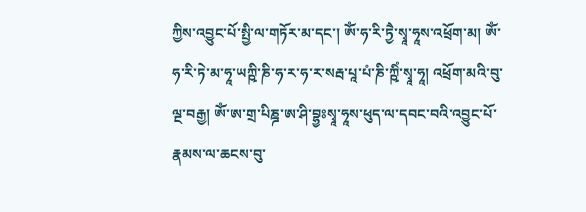ཀྱིས་འབྱུང་པོ་སྤྱི་ལ་གཏོར་མ་དང་། ཨོཾ་ཧ་རི་ཏྱཻ་སྭཱ་ཧཱས་འཕྲོག་མ། ཨོཾ་ཧ་རི་ཏེ་མ་ཧཱ་ཡཀྵི་ཎི་ཧ་ར་ཧ་ར་སརྦ་པཱ་པཾ་ཎི་ཀྵིཾ་སྭཱ་ཧཱ། འཕྲོག་མའི་བུ་ལྔ་བརྒྱ། ཨོཾ་ཨ་གྲ་པིཎྜ་ཨ་ཤི་བྷྱཿསྭཱ་ཧཱས་ཕུད་ལ་དབང་བའི་འབྱུང་པོ་རྣམས་ལ་ཆངས་བུ་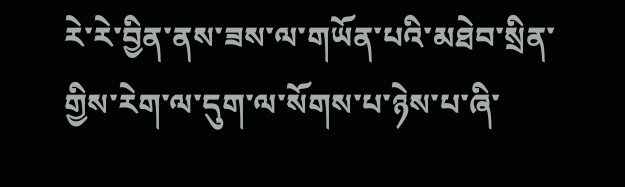རེ་རེ་བྱིན་ནས་ཟས་ལ་གཡོན་པའི་མཐེབ་སྲིན་གྱིས་རེག་ལ་དུག་ལ་སོགས་པ་ཉེས་པ་ཞི་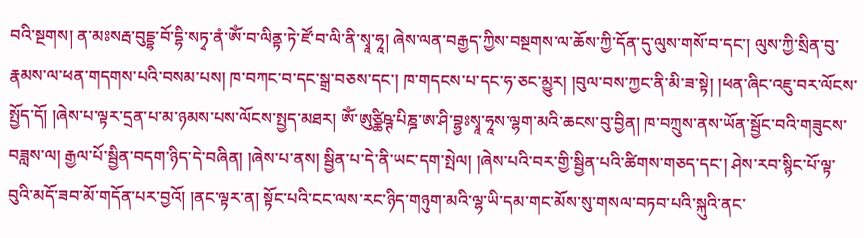བའི་སྔགས། ན་མཿསརྦ་བུདྡྷ་བོ་དྷི་སཏྭ་ནཾ་ཨོཾ་བ་ལིནྟ་ཏེ་ཛོ་བ་ལི་ནི་སྭཱ་ཧཱ། ཞེས་ལན་བརྒྱད་ཀྱིས་བསྔགས་ལ་ཆོས་ཀྱི་དོན་དུ་ལུས་གསོ་བ་དང་། ལུས་ཀྱི་སྲིན་བུ་རྣམས་ལ་ཕན་གདགས་པའི་བསམ་པས། ཁ་བཀང་བ་དང་སྒྲ་བཅས་དང་། ཁ་གདངས་པ་དང་ཧ་ཅང་མྱུར། །བུལ་བས་ཀྱང་ནི་མི་ཟ་སྟེ། །ཕན་ཞིང་འཇུ་བར་ལོངས་སྤྱོད་དོ། །ཞེས་པ་ལྟར་དྲན་པ་མ་ཉམས་པས་ལོངས་སྤྱད་མཐར། ཨོཾ་ཨུཙྪིཥྚ་པིཎྜ་ཨ་ཤི་བྷྱཿསྭཱ་ཧཱས་ལྷག་མའི་ཆངས་བུ་བྱིན། ཁ་བཀྲུས་ནས་ཡོན་སྦྱོང་བའི་གཟུངས་བཟླས་ལ། རྒྱལ་པོ་སྦྱིན་བདག་ཉིད་དེ་བཞིན། །ཞེས་པ་ནས། སྦྱིན་པ་དེ་ནི་ཡང་དག་སྤེལ། །ཞེས་པའི་བར་གྱི་སྦྱིན་པའི་ཚིགས་གཅད་དང་། ཤེས་རབ་སྙིང་པོ་ལྟ་བུའི་མདོ་ཟབ་མོ་གདོན་པར་བྱའོ། །ནང་ལྟར་ན། སྟོང་པའི་ངང་ལས་རང་ཉིད་གཉུག་མའི་ལྷ་ཡི་དམ་གང་མོས་སུ་གསལ་བཏབ་པའི་སྐུའི་ནང་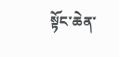སྟོང་ཆེན་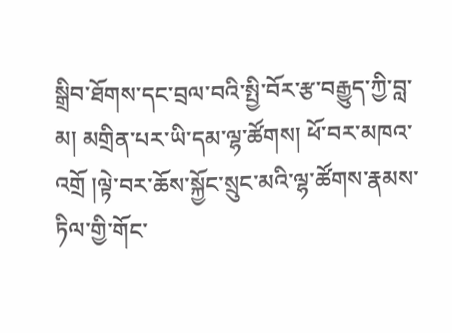སྒྲིབ་ཐོགས་དང་བྲལ་བའི་སྤྱི་བོར་རྩ་བརྒྱུད་ཀྱི་བླ་མ། མགྲིན་པར་ཡི་དམ་ལྷ་ཚོགས། ཕོ་བར་མཁའ་འགྲོ །ལྟེ་བར་ཆོས་སྐྱོང་སྲུང་མའི་ལྷ་ཚོགས་རྣམས་ཏིལ་གྱི་གོང་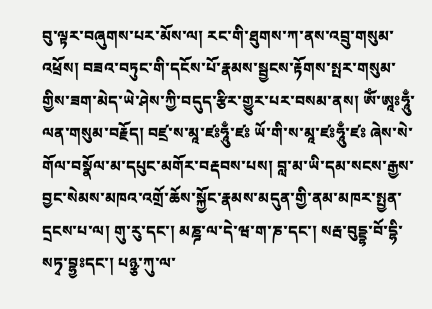བུ་ལྟར་བཞུགས་པར་མོས་ལ། རང་གི་ཐུགས་ཀ་ནས་འབྲུ་གསུམ་འཕྲོས། བཟའ་བཏུང་གི་དངོས་པོ་རྣམས་སྦྱངས་རྟོགས་སྤར་གསུམ་གྱིས་ཟག་མེད་ཡེ་ཤེས་ཀྱི་བདུད་རྩིར་གྱུར་པར་བསམ་ནས། ཨོཾ་ཨཱཿཧཱུྃ་ལན་གསུམ་བརྗོད། བཛྲ་ས་མཱ་ཛཿཧཱུྃ་ཛཿ ཡོ་གི་ས་མཱ་ཛཿཧཱུྃ་ཛཿ ཞེས་སེ་གོལ་བསྣོལ་མ་དཔུང་མགོར་བརྡབས་པས། བླ་མ་ཡི་དམ་སངས་རྒྱས་བྱང་སེམས་མཁའ་འགྲོ་ཆོས་སྐྱོང་རྣམས་མདུན་གྱི་ནམ་མཁར་སྤྱན་དྲངས་པ་ལ། གུ་རུ་དང་། མཎྜ་ལ་དེ་ཝ་ག་ཎ་དང་། སརྦ་བུདྡྷ་བོ་དྷི་སཏྭ་བྷྱཿདང་། པཉྩ་ཀུ་ལ་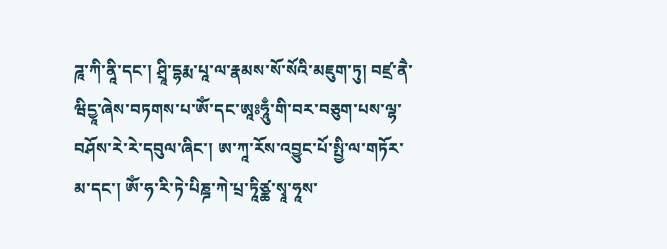ཌཱ་ཀི་ནཱི་དང་། ཤྲཱི་དྷརྨ་པཱ་ལ་རྣམས་སོ་སོའི་མཇུག་ཏུ། བཛྲ་ནཻ་ཝིདྱཱ་ཞེས་བཏགས་པ་ཨོཾ་དང་ཨཱཿཧཱུྃ་གི་བར་བཅུག་པས་ལྷ་བཤོས་རེ་རེ་དབུལ་ཞིང་། ཨ་ཀཱ་རོས་འབྱུང་པོ་སྤྱི་ལ་གཏོར་མ་དང་། ཨོཾ་ཧ་རི་ཏེ་པིཎྜ་ཀེ་པྲ་ཏཱིཙྪ་སྭཱ་ཧཱས་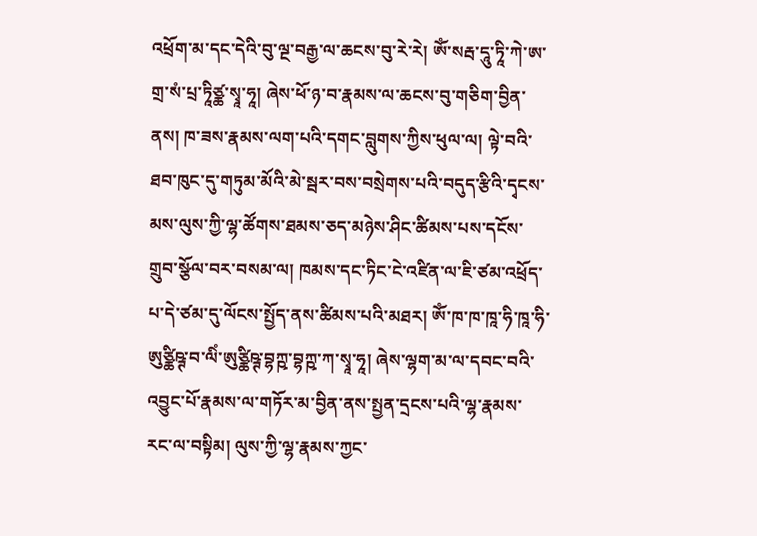འཕྲོག་མ་དང་དེའི་བུ་ལྔ་བརྒྱ་ལ་ཆངས་བུ་རེ་རེ། ཨོཾ་སརྦ་དཱུ་ཏཱི་ཀེ་ཨ་གྲ་སཾ་པྲ་ཏཱིཙྪ་སྭཱ་ཧཱ། ཞེས་ཕོ་ཉ་བ་རྣམས་ལ་ཆངས་བུ་གཅིག་བྱིན་ནས། ཁ་ཟས་རྣམས་ལག་པའི་དགང་བླུགས་ཀྱིས་ཕུལ་ལ། ལྟེ་བའི་ཐབ་ཁུང་དུ་གཏུམ་མོའི་མེ་སྦར་བས་བསྲེགས་པའི་བདུད་རྩིའི་དྭངས་མས་ལུས་ཀྱི་ལྷ་ཚོགས་ཐམས་ཅད་མཉེས་ཤིང་ཚིམས་པས་དངོས་གྲུབ་སྩོལ་བར་བསམ་ལ། ཁམས་དང་ཏིང་ངེ་འཛིན་ལ་ཇི་ཙམ་འཕྲོད་པ་དེ་ཙམ་དུ་ལོངས་སྤྱོད་ནས་ཚིམས་པའི་མཐར། ཨོཾ་ཁ་ཁ་ཁཱ་ཧི་ཁཱ་ཧི་ཨུཙྪིཥྚ་བ་ལིཾ་ཨུཙྪིཥྚ་བྷཀྵ་བྷཀྵ་ཀ་སྭཱ་ཧཱ། ཞེས་ལྷག་མ་ལ་དབང་བའི་འབྱུང་པོ་རྣམས་ལ་གཏོར་མ་བྱིན་ནས་སྤྱན་དྲངས་པའི་ལྷ་རྣམས་རང་ལ་བསྟིམ། ལུས་ཀྱི་ལྷ་རྣམས་ཀྱང་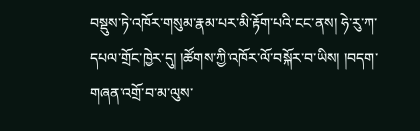བསྡུས་ཏེ་འཁོར་གསུམ་རྣམ་པར་མི་རྟོག་པའི་ངང་ནས། ཧེ་རུ་ཀ་དཔལ་གྲོང་ཁྱེར་དུ། །ཚོགས་ཀྱི་འཁོར་ལོ་བསྐོར་བ་ཡིས། །བདག་གཞན་འགྲོ་བ་མ་ལུས་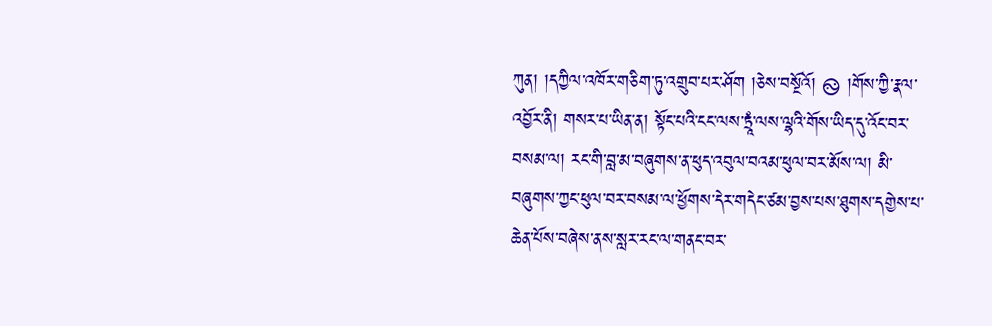ཀུན། །དཀྱིལ་འཁོར་གཅིག་ཏུ་འགྲུབ་པར་ཤོག །ཅེས་བསྔོའོ། ࿊ །གོས་ཀྱི་རྣལ་འབྱོར་ནི། གསར་པ་ཡིན་ན། སྟོང་པའི་ངང་ལས་ཏྲཱཾ་ལས་ལྷའི་གོས་ཡིད་དུ་འོང་བར་བསམ་ལ། རང་གི་བླ་མ་བཞུགས་ན་ཕུད་འབུལ་བའམ་ཕུལ་བར་མོས་ལ། མི་བཞུགས་ཀྱང་ཕུལ་བར་བསམ་ལ་ཕྱོགས་དེར་གདེང་ཙམ་བྱས་པས་ཐུགས་དགྱེས་པ་ཆེན་པོས་བཞེས་ནས་སླར་རང་ལ་གནང་བར་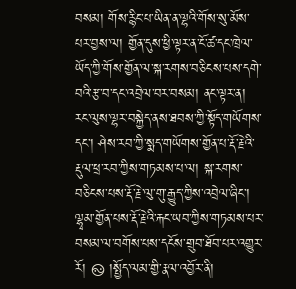བསམ། གོས་རྙིང་པ་ཡིན་ན་ལྷའི་གོས་སུ་མོས་པར་བྱས་ལ། གྱོན་དུས་ཕྱི་ལྟར་ན་ངོ་ཚ་དང་ཁྲེལ་ཡོད་ཀྱི་གོས་གྱོན་ལ་སྐ་རགས་བཅིངས་པས་དགེ་བའི་རྩ་བ་དང་འབྲེལ་བར་བསམ། ནང་ལྟར་ན། རང་ལུས་ལྷར་བསྐྱེད་ནས་ཐབས་ཀྱི་སྟོད་གཡོགས་དང་། ཤེས་རབ་ཀྱི་སྨད་གཡོགས་གྱོན་པ་རྡོ་རྗེའི་རྡུལ་ཕྲ་རབ་ཀྱིས་གཏམས་པ་ལ། སྐ་རགས་བཅིངས་པས་རྡོ་རྗེ་ལུ་གུ་རྒྱུད་ཀྱིས་འབྲེལ་ཞིང་། ལྷྭམ་གྱོན་པས་རྡོ་རྗེའི་རྐང་ཡབ་ཀྱིས་གཏམས་པར་བསམ་ལ་བགོས་པས་དངོས་གྲུབ་ཐོབ་པར་འགྱུར་རོ། ࿊ །སྤྱོད་ལམ་གྱི་རྣལ་འབྱོར་ནི།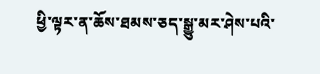ཕྱི་ལྟར་ན་ཆོས་ཐམས་ཅད་སྒྱུ་མར་ཤེས་པའི་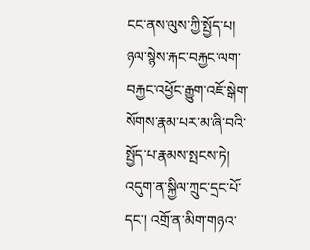ངང་ནས་ལུས་ཀྱི་སྤྱོད་པ། ཉལ་སྙེས་རྐང་བརྐྱང་ལག་བརྐྱང་འཕྱོང་རྒྱུག་འཇོ་སྒེག་སོགས་རྣམ་པར་མ་ཞི་བའི་སྤྱོད་པ་རྣམས་སྤངས་ཏེ། འདུག་ན་སྐྱིལ་ཀྲུང་དྲང་པོ་དང་། འགྲོ་ན་མིག་གཉའ་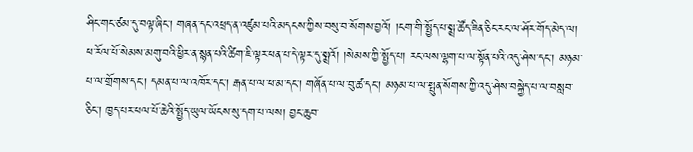ཤིང་གང་ཙམ་དུ་བལྟ་ཞིང་། གཞན་དང་འཕྲད་ན་འཛུམ་པའི་མདངས་ཀྱིས་བསུ་བ་སོགས་བྱའོ། །ངག་གི་སྤྱོད་པ་སྨྲ་ཚོད་ཟིན་ཅིང་རང་ལ་ཤོར་གོད་མེད་ལ། ཕ་རོལ་པོ་སེམས་མགུ་བའི་ཕྱིར་ན་སྙན་པའི་ཚིག་ཇི་ལྟར་ཕན་པ་དེ་ལྟར་དུ་སྨྲའོ། །སེམས་ཀྱི་སྤྱོད་པ། རང་ལས་ལྷག་པ་ལ་སྟོན་པའི་འདུ་ཤེས་དང་། མཉམ་པ་ལ་གྲོགས་དང་། དམན་པ་ལ་འཁོར་དང་། རྒན་པ་ལ་ཕ་མ་དང་། གཞོན་པ་ལ་བུ་ཚ་དང་། མཉམ་པ་ལ་སྤུན་སོགས་ཀྱི་འདུ་ཤེས་བསྐྱེད་པ་ལ་བསླབ་ཅིང་། ཁྱད་པར་ཕལ་པོ་ཆེའི་སྤྱོད་ཡུལ་ཡོངས་སུ་དག་པ་ལས། བྱང་ཆུབ་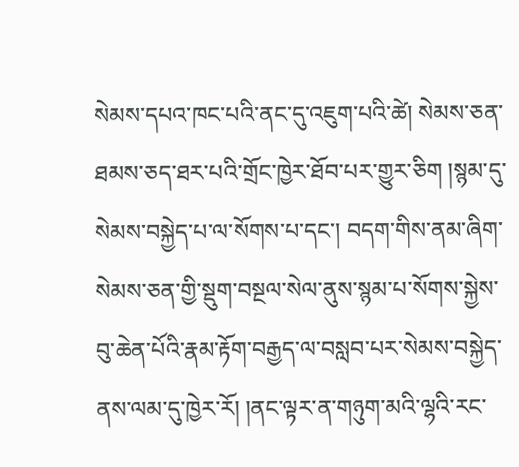སེམས་དཔའ་ཁང་པའི་ནང་དུ་འཇུག་པའི་ཚེ། སེམས་ཅན་ཐམས་ཅད་ཐར་པའི་གྲོང་ཁྱེར་ཐོབ་པར་གྱུར་ཅིག །སྙམ་དུ་སེམས་བསྐྱེད་པ་ལ་སོགས་པ་དང་། བདག་གིས་ནམ་ཞིག་སེམས་ཅན་གྱི་སྡུག་བསྔལ་སེལ་ནུས་སྙམ་པ་སོགས་སྐྱེས་བུ་ཆེན་པོའི་རྣམ་རྟོག་བརྒྱད་ལ་བསླབ་པར་སེམས་བསྐྱེད་ནས་ལམ་དུ་ཁྱེར་རོ། །ནང་ལྟར་ན་གཉུག་མའི་ལྷའི་རང་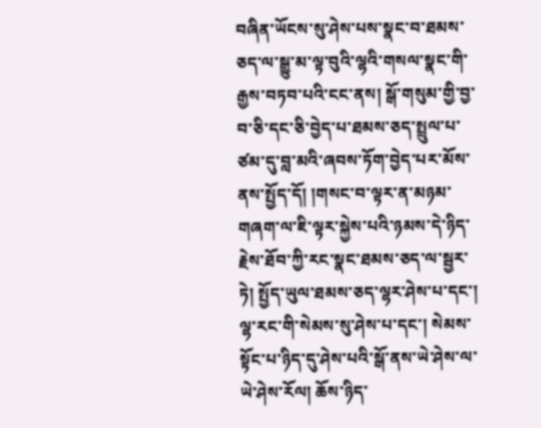བཞིན་ཡོངས་སུ་ཤེས་པས་སྣང་བ་ཐམས་ཅད་ལ་སྒྱུ་མ་ལྟ་བུའི་ལྷའི་གསལ་སྣང་གི་རྒྱས་བཏབ་པའི་ངང་ནས། སྒོ་གསུམ་གྱི་བྱ་བ་ཅི་དང་ཅི་བྱེད་པ་ཐམས་ཅད་སྤྲུལ་པ་ཙམ་དུ་བླ་མའི་ཞབས་ཏོག་བྱེད་པར་མོས་ནས་སྤྱོད་དོ། །གསང་བ་ལྟར་ན་མཉམ་གཞག་ལ་ཇི་ལྟར་སྐྱེས་པའི་ཉམས་དེ་ཉིད་རྗེས་ཐོབ་ཀྱི་རང་སྣང་ཐམས་ཅད་ལ་སྦྱར་ཏེ། སྤྱོད་ཡུལ་ཐམས་ཅད་ལྷར་ཤེས་པ་དང་། ལྷ་རང་གི་སེམས་སུ་ཤེས་པ་དང་། སེམས་སྟོང་པ་ཉིད་དུ་ཤེས་པའི་སྒོ་ནས་ཡེ་ཤེས་ལ་ཡེ་ཤེས་རོལ། ཆོས་ཉིད་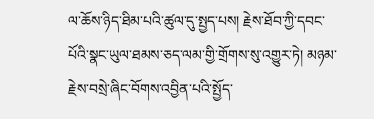ལ་ཆོས་ཉིད་ཐིམ་པའི་ཚུལ་དུ་སྤྱད་པས། རྗེས་ཐོབ་ཀྱི་དབང་པོའི་སྣང་ཡུལ་ཐམས་ཅད་ལམ་གྱི་གྲོགས་སུ་འགྱུར་ཏེ། མཉམ་རྗེས་བསྲེ་ཞིང་བོགས་འབྱིན་པའི་སྤྱོད་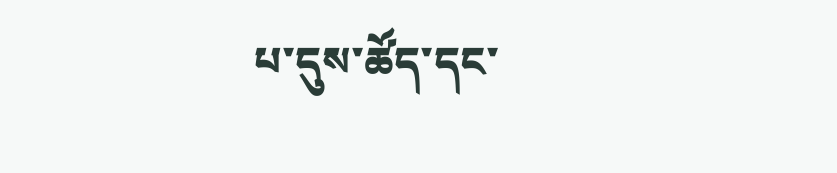པ་དུས་ཚོད་དང་